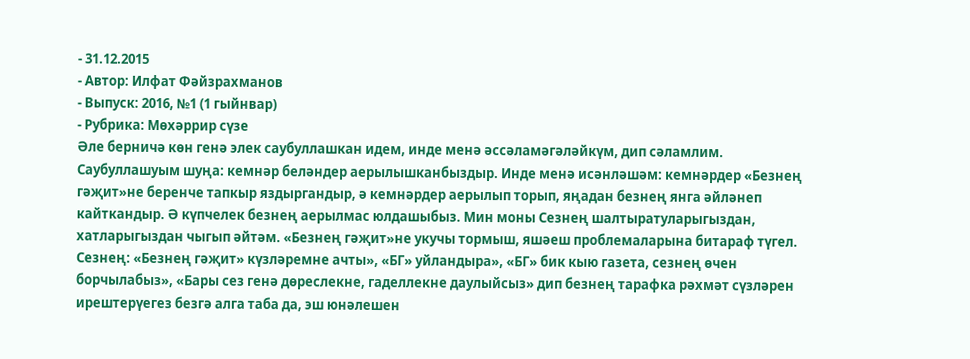- 31.12.2015
- Автор: Илфат Фәйзрахманов
- Выпуск: 2016, №1 (1 гыйнвар)
- Рубрика: Мөхәррир сүзе
Әле берничә көн генә элек саубуллашкан идем, инде менә әссәламәгәләйкүм, дип сәламлим. Саубуллашуым шуңа: кемнәр беләндер аерылышканбыздыр. Инде менә исәнләшәм: кемнәрдер «Безнең гәҗит»не беренче тапкыр яздыргандыр, ә кемнәрдер аерылып торып, яңадан безнең янга әйләнеп кайткандыр. Ә күпчелек безнең аерылмас юлдашыбыз. Мин моны Сезнең шалтыратуларыгыздан, хатларыгыздан чыгып әйтәм. «Безнең гәҗит»не укучы тормыш, яшәеш проблемаларына битараф түгел. Сезнең: «Безнең гәҗит» күзләремне ачты», «БГ» уйландыра», «БГ» бик кыю газета, сезнең өчен борчылабыз», «Бары сез генә дөреслекне, гаделлекне даулыйсыз» дип безнең тарафка рәхмәт сүзләрен ирештерүегез безгә алга таба да, эш юнәлешен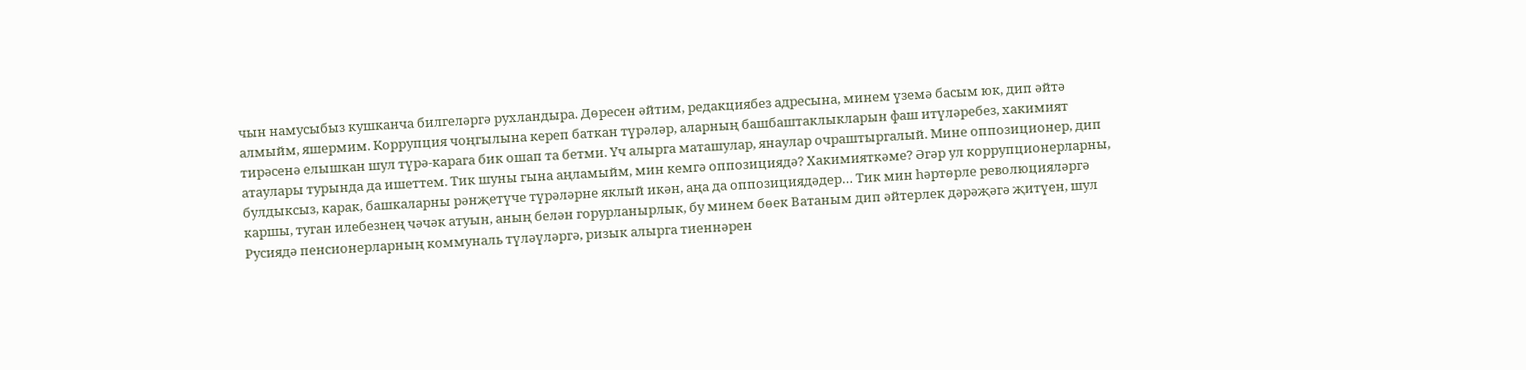чын намусыбыз кушканча билгеләргә рухландыра. Дөресен әйтим, редакциябез адресына, минем үземә басым юк, дип әйтә алмыйм, яшермим. Коррупция чоңгылына кереп баткан түрәләр, аларның башбаштаклыкларын фаш итүләребез, хакимият тирәсенә елышкан шул түрә-карага бик ошап та бетми. Үч алырга маташулар, янаулар очраштыргалый. Мине оппозиционер, дип атаулары турында да ишеттем. Тик шуны гына аңламыйм, мин кемгә оппозициядә? Хакимияткәме? Әгәр ул коррупционерларны, булдыксыз, карак, башкаларны рәнҗетүче түрәләрне яклый икән, аңа да оппозициядәдер… Тик мин һәртөрле революцияләргә каршы, туган илебезнең чәчәк атуын, аның белән горурланырлык, бу минем бөек Ватаным дип әйтерлек дәрәҗәгә җитүен, шул Русиядә пенсионерларның коммуналь түләүләргә, ризык алырга тиеннәрен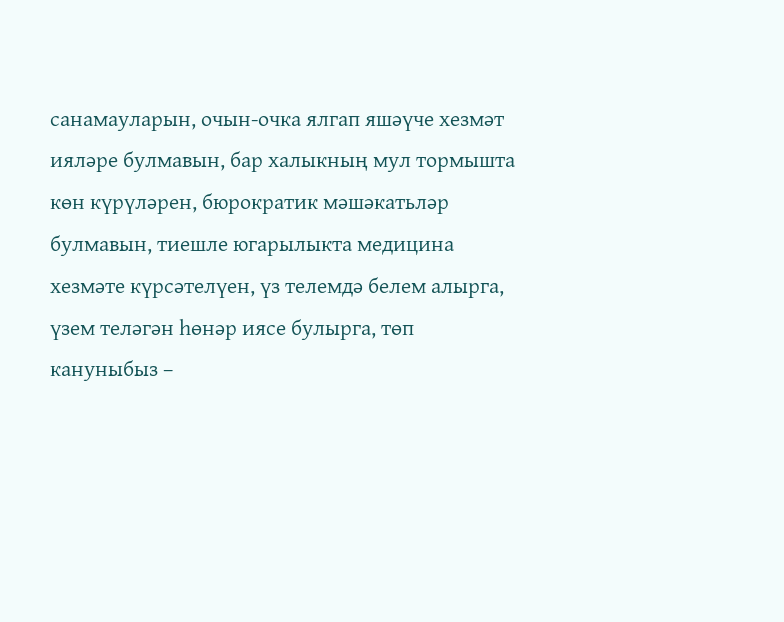санамауларын, очын-очка ялгап яшәүче хезмәт ияләре булмавын, бар халыкның мул тормышта көн күрүләрен, бюрократик мәшәкатьләр булмавын, тиешле югарылыкта медицина хезмәте күрсәтелүен, үз телемдә белем алырга, үзем теләгән һөнәр иясе булырга, төп кануныбыз –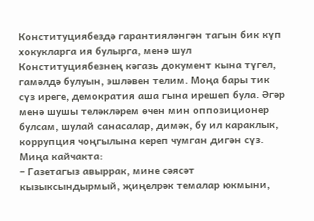Конституциябездә гарантияләнгән тагын бик күп хокукларга ия булырга, менә шул Конституциябезнең кәгазь документ кына түгел, гамәлдә булуын, эшләвен телим. Моңа бары тик сүз иреге, демократия аша гына ирешеп була. Әгәр менә шушы теләкләрем өчен мин оппозиционер булсам, шулай санасалар, димәк, бу ил караклык, коррупция чоңгылына кереп чумган дигән сүз.
Миңа кайчакта:
– Газетагыз авыррак, мине сәясәт кызыксындырмый, җиңелрәк темалар юкмыни,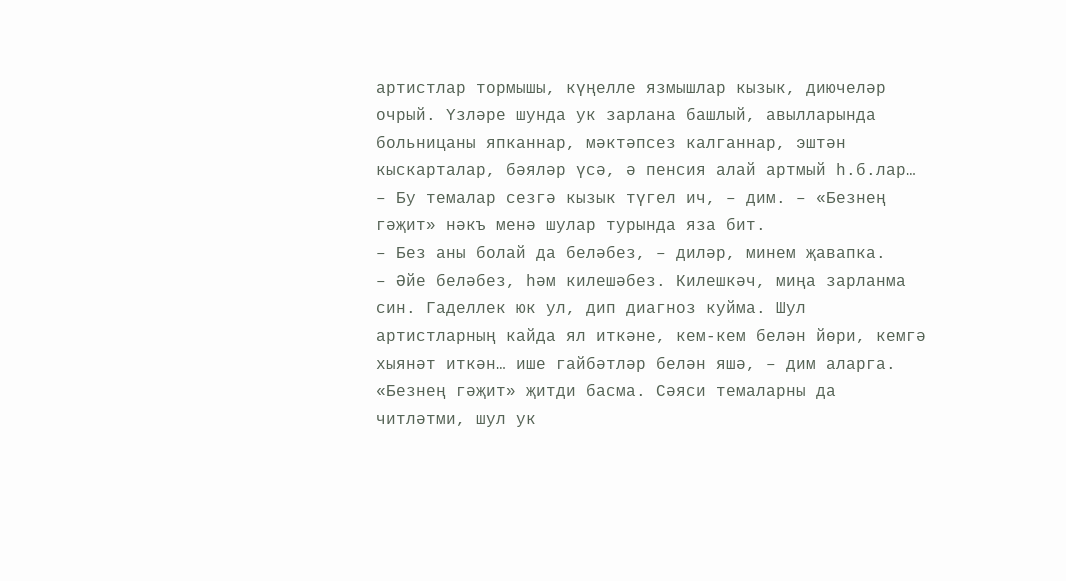артистлар тормышы, күңелле язмышлар кызык, диючеләр очрый. Үзләре шунда ук зарлана башлый, авылларында больницаны япканнар, мәктәпсез калганнар, эштән кыскарталар, бәяләр үсә, ә пенсия алай артмый һ.б.лар…
– Бу темалар сезгә кызык түгел ич, – дим. – «Безнең гәҗит» нәкъ менә шулар турында яза бит.
– Без аны болай да беләбез, – диләр, минем җавапка.
– Әйе беләбез, һәм килешәбез. Килешкәч, миңа зарланма син. Гаделлек юк ул, дип диагноз куйма. Шул артистларның кайда ял иткәне, кем-кем белән йөри, кемгә хыянәт иткән… ише гайбәтләр белән яшә, – дим аларга. «Безнең гәҗит» җитди басма. Сәяси темаларны да читләтми, шул ук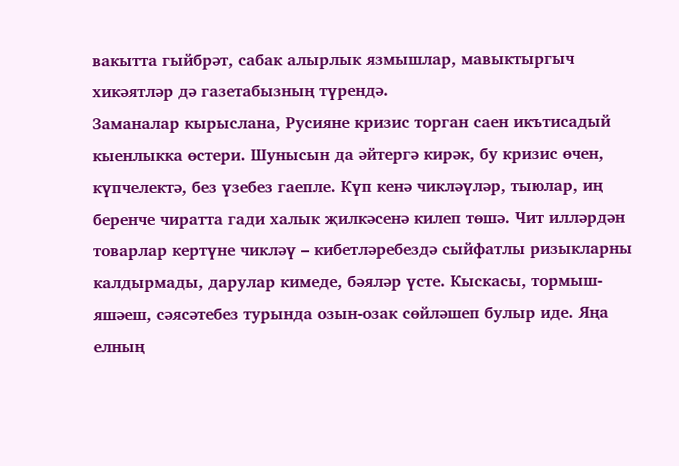вакытта гыйбрәт, сабак алырлык язмышлар, мавыктыргыч хикәятләр дә газетабызның түрендә.
Заманалар кырыслана, Русияне кризис торган саен икътисадый кыенлыкка өстери. Шунысын да әйтергә кирәк, бу кризис өчен, күпчелектә, без үзебез гаепле. Күп кенә чикләүләр, тыюлар, иң беренче чиратта гади халык җилкәсенә килеп төшә. Чит илләрдән товарлар кертүне чикләү – кибетләребездә сыйфатлы ризыкларны калдырмады, дарулар кимеде, бәяләр үсте. Кыскасы, тормыш-яшәеш, сәясәтебез турында озын-озак сөйләшеп булыр иде. Яңа елның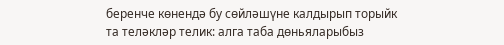беренче көнендә бу сөйләшүне калдырып торыйк та теләкләр телик: алга таба дөньяларыбыз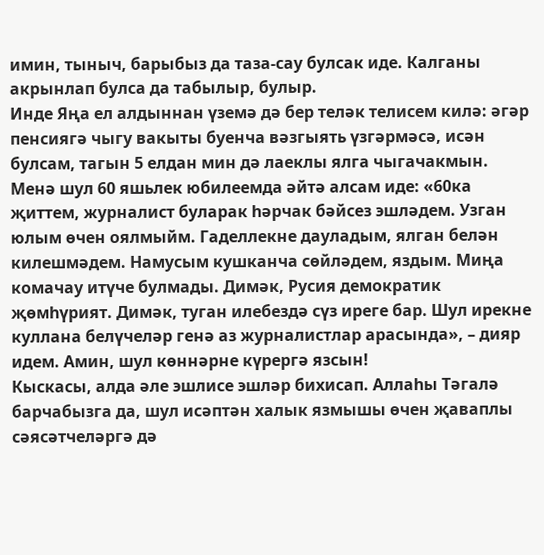имин, тыныч, барыбыз да таза-сау булсак иде. Калганы акрынлап булса да табылыр, булыр.
Инде Яңа ел алдыннан үземә дә бер теләк телисем килә: әгәр пенсиягә чыгу вакыты буенча вәзгыять үзгәрмәсә, исән булсам, тагын 5 елдан мин дә лаеклы ялга чыгачакмын. Менә шул 60 яшьлек юбилеемда әйтә алсам иде: «60ка җиттем, журналист буларак һәрчак бәйсез эшләдем. Узган юлым өчен оялмыйм. Гаделлекне дауладым, ялган белән килешмәдем. Намусым кушканча сөйләдем, яздым. Миңа комачау итүче булмады. Димәк, Русия демократик җөмһүрият. Димәк, туган илебездә сүз иреге бар. Шул ирекне куллана белүчеләр генә аз журналистлар арасында», – дияр идем. Амин, шул көннәрне күрергә язсын!
Кыскасы, алда әле эшлисе эшләр бихисап. Аллаһы Тәгалә барчабызга да, шул исәптән халык язмышы өчен җаваплы сәясәтчеләргә дә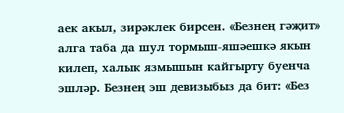аек акыл, зирәклек бирсен. «Безнең гәҗит» алга таба да шул тормыш-яшәешкә якын килеп, халык язмышын кайгырту буенча эшләр. Безнең эш девизыбыз да бит: «Без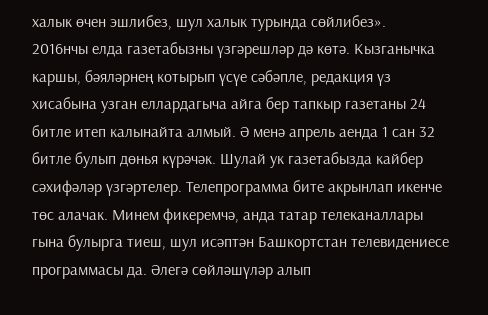халык өчен эшлибез, шул халык турында сөйлибез».
2016нчы елда газетабызны үзгәрешләр дә көтә. Кызганычка каршы, бәяләрнең котырып үсүе сәбәпле, редакция үз хисабына узган еллардагыча айга бер тапкыр газетаны 24 битле итеп калынайта алмый. Ә менә апрель аенда 1 сан 32 битле булып дөнья күрәчәк. Шулай ук газетабызда кайбер сәхифәләр үзгәртелер. Телепрограмма бите акрынлап икенче төс алачак. Минем фикеремчә, анда татар телеканаллары гына булырга тиеш, шул исәптән Башкортстан телевидениесе программасы да. Әлегә сөйләшүләр алып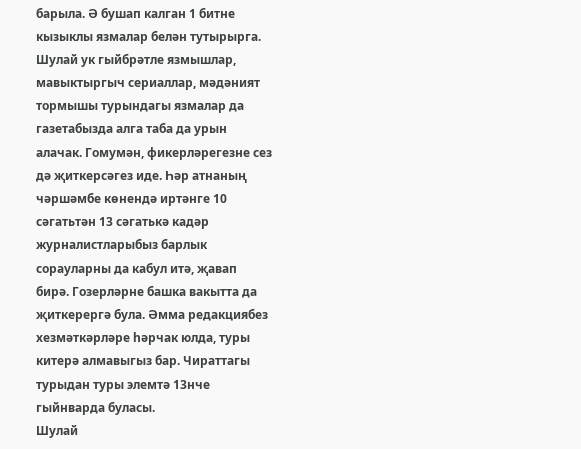барыла. Ә бушап калган 1 битне кызыклы язмалар белән тутырырга. Шулай ук гыйбрәтле язмышлар, мавыктыргыч сериаллар, мәдәният тормышы турындагы язмалар да газетабызда алга таба да урын алачак. Гомумән, фикерләрегезне сез дә җиткерсәгез иде. Һәр атнаның чәршәмбе көнендә иртәнге 10 сәгатьтән 13 сәгатькә кадәр журналистларыбыз барлык сорауларны да кабул итә, җавап бирә. Гозерләрне башка вакытта да җиткерергә була. Әмма редакциябез хезмәткәрләре һәрчак юлда, туры китерә алмавыгыз бар. Чираттагы турыдан туры элемтә 13нче гыйнварда буласы.
Шулай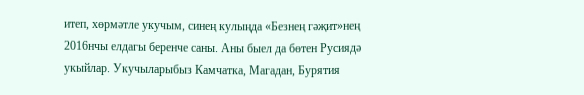итеп, хөрмәтле укучым, синең кулыңда «Безнең гәҗит»нең 2016нчы елдагы беренче саны. Аны быел да бөтен Русиядә укыйлар. Укучыларыбыз Камчатка, Магадан, Бурятия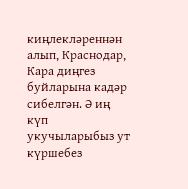киңлекләреннән алып, Краснодар, Кара диңгез буйларына кадәр сибелгән. Ә иң күп укучыларыбыз ут күршебез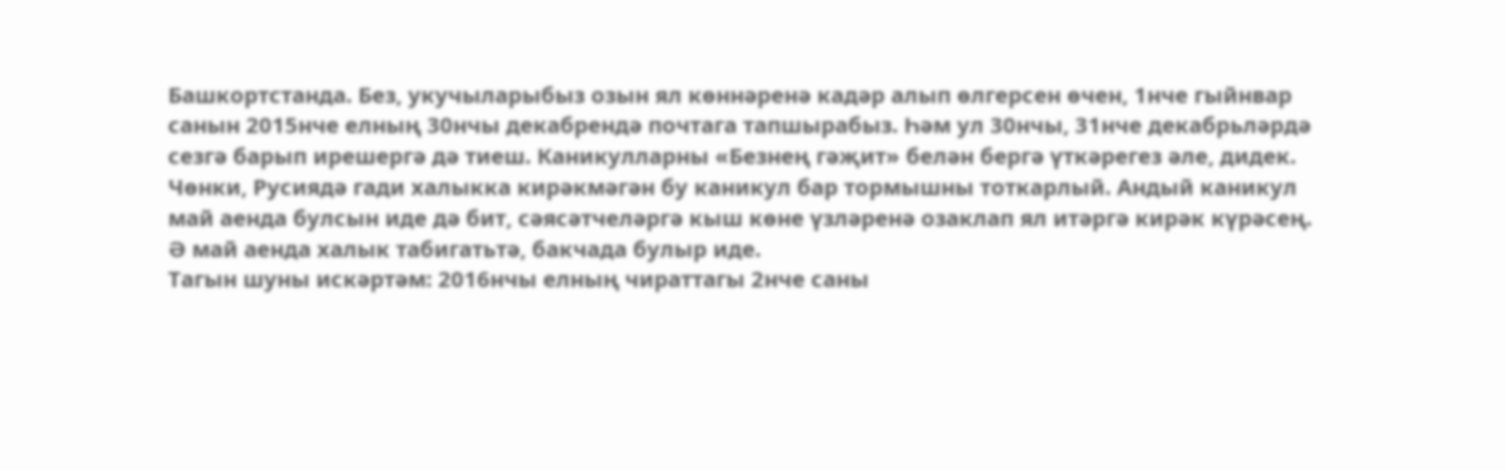Башкортстанда. Без, укучыларыбыз озын ял көннәренә кадәр алып өлгерсен өчен, 1нче гыйнвар санын 2015нче елның 30нчы декабрендә почтага тапшырабыз. Һәм ул 30нчы, 31нче декабрьләрдә сезгә барып ирешергә дә тиеш. Каникулларны «Безнең гәҗит» белән бергә үткәрегез әле, дидек. Чөнки, Русиядә гади халыкка кирәкмәгән бу каникул бар тормышны тоткарлый. Андый каникул май аенда булсын иде дә бит, сәясәтчеләргә кыш көне үзләренә озаклап ял итәргә кирәк күрәсең. Ә май аенда халык табигатьтә, бакчада булыр иде.
Тагын шуны искәртәм: 2016нчы елның чираттагы 2нче саны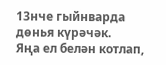13нче гыйнварда дөнья күрәчәк.
Яңа ел белән котлап,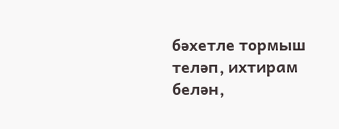бәхетле тормыш теләп, ихтирам белән,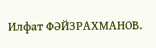Илфат ФӘЙЗРАХМАНОВ.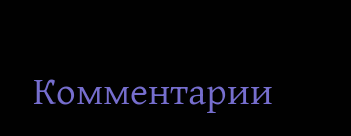Комментарии